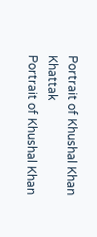Portrait of Khushal Khan Khattak
Portrait of Khushal Khan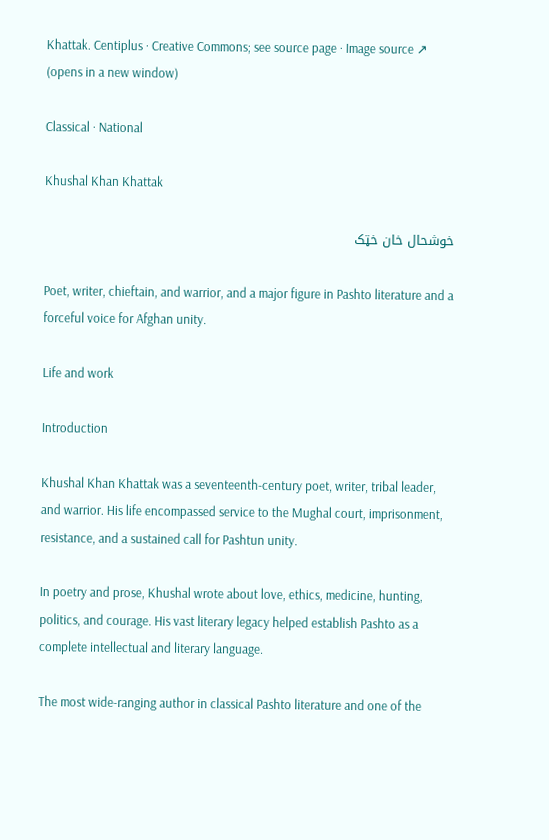Khattak. Centiplus · Creative Commons; see source page · Image source ↗ (opens in a new window)

Classical · National

Khushal Khan Khattak

خوشحال خان خټک

Poet, writer, chieftain, and warrior, and a major figure in Pashto literature and a forceful voice for Afghan unity.

Life and work

Introduction

Khushal Khan Khattak was a seventeenth-century poet, writer, tribal leader, and warrior. His life encompassed service to the Mughal court, imprisonment, resistance, and a sustained call for Pashtun unity.

In poetry and prose, Khushal wrote about love, ethics, medicine, hunting, politics, and courage. His vast literary legacy helped establish Pashto as a complete intellectual and literary language.

The most wide-ranging author in classical Pashto literature and one of the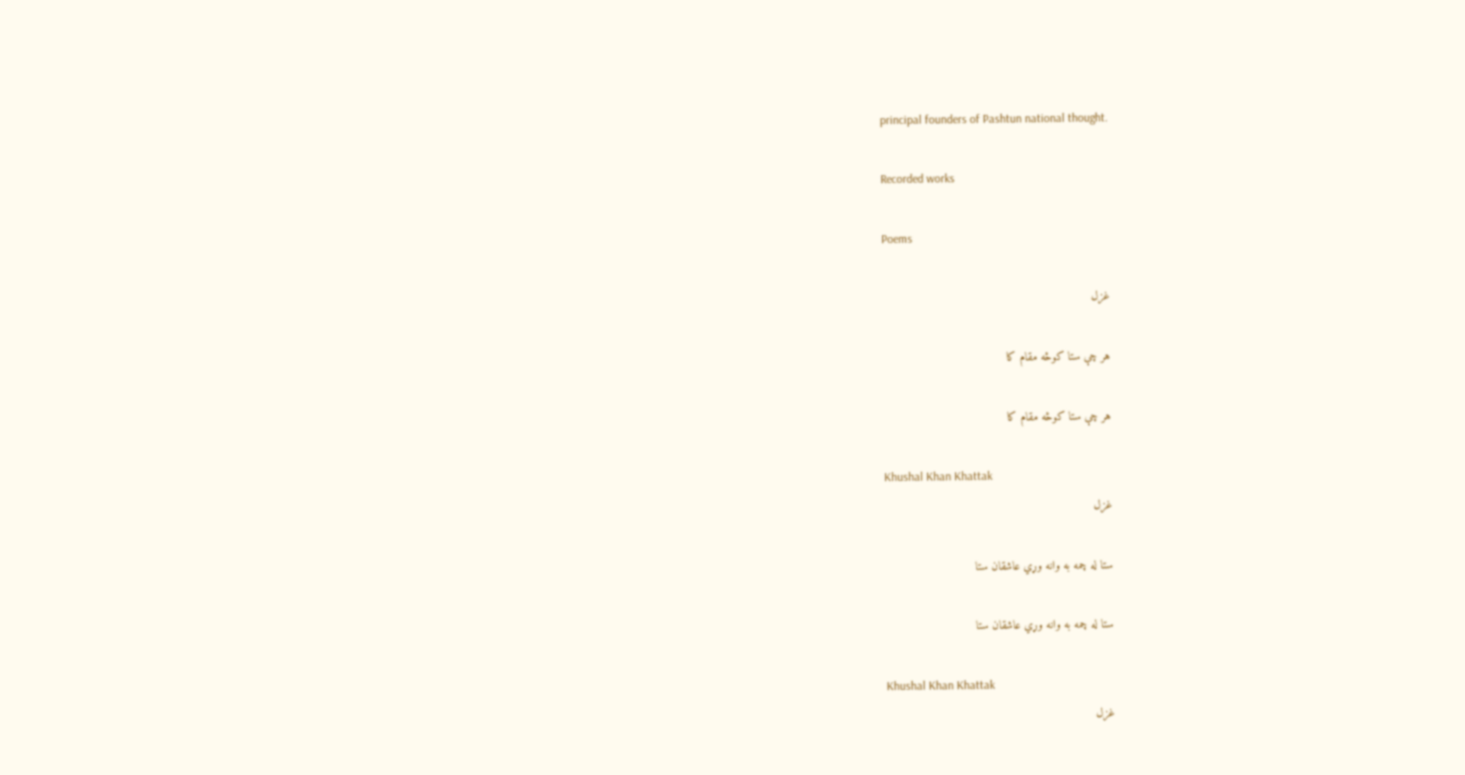principal founders of Pashtun national thought.

Recorded works

Poems

غزل

هر چې ستا کوڅه مقام کا

هر چې ستا کوڅه مقام کا

Khushal Khan Khattak
غزل

ستا له چمه به وانه وړي عاشقان ستا

ستا له چمه به وانه وړي عاشقان ستا

Khushal Khan Khattak
غزل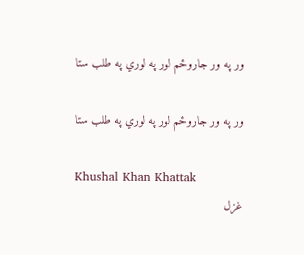ور په ور جاروځم لور په لوري په طلب ستا

ور په ور جاروځم لور په لوري په طلب ستا

Khushal Khan Khattak
غزل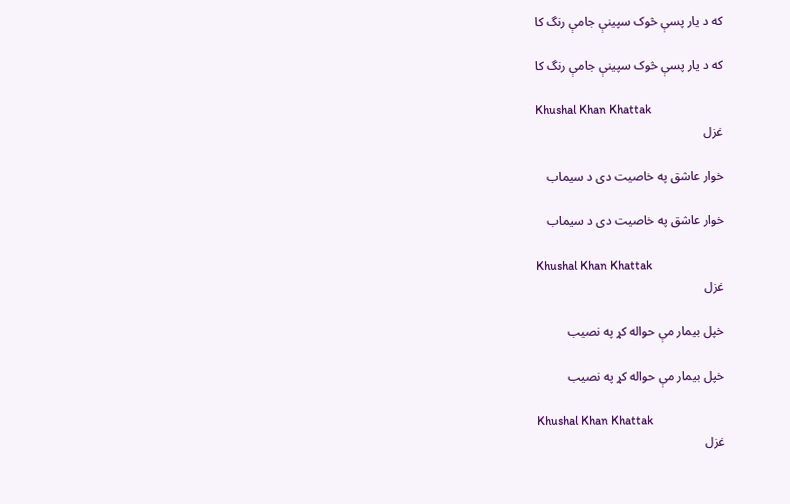که د يار پسې څوک سپينې جامې رنگ کا

که د يار پسې څوک سپينې جامې رنگ کا

Khushal Khan Khattak
غزل

خوار عاشق په خاصيت دی د سيماب

خوار عاشق په خاصيت دی د سيماب

Khushal Khan Khattak
غزل

خپل بيمار مې حواله کړ په نصيب

خپل بيمار مې حواله کړ په نصيب

Khushal Khan Khattak
غزل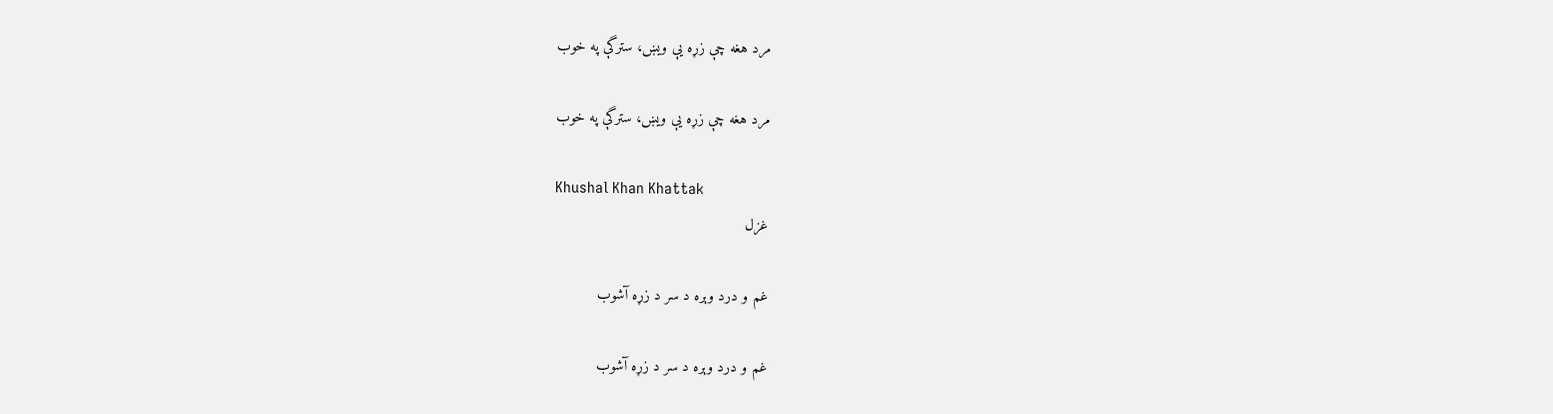مرد هغه چې زړه يې ويښ، سترگې په خوب

مرد هغه چې زړه يې ويښ، سترگې په خوب

Khushal Khan Khattak
غزل

غم و درد وېره د سر د زړه آشوب

غم و درد وېره د سر د زړه آشوب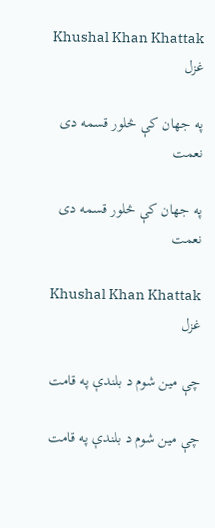Khushal Khan Khattak
غزل

په جهان کې څلور قسمه دی نعمت

په جهان کې څلور قسمه دی نعمت

Khushal Khan Khattak
غزل

چې مين شوم د بلندې په قامت

چې مين شوم د بلندې په قامت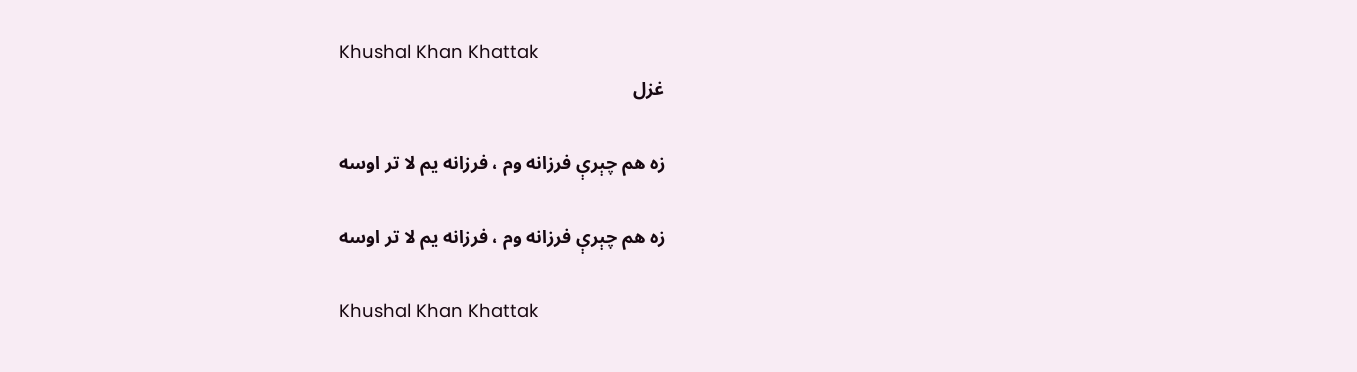Khushal Khan Khattak
غزل

زه هم چېرې فرزانه وم ، فرزانه يم لا تر اوسه

زه هم چېرې فرزانه وم ، فرزانه يم لا تر اوسه

Khushal Khan Khattak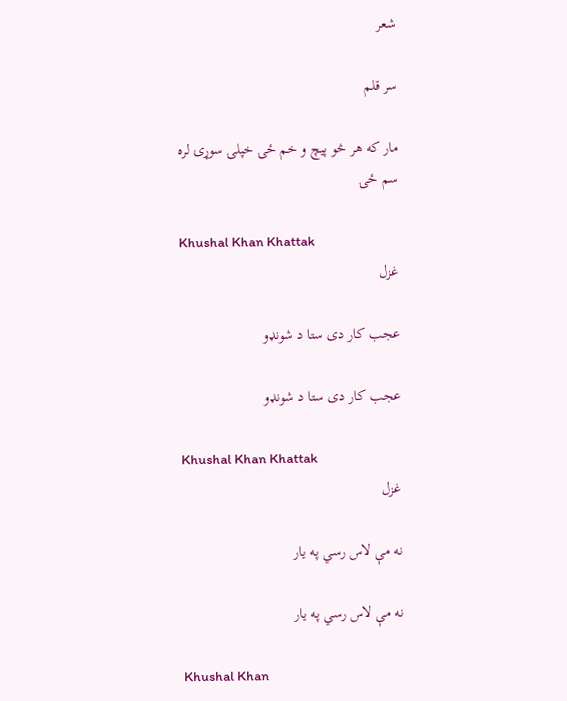شعر

سر قلم

مار که هر څو پيچ و خم ځۍ خپلۍ سوړۍ لره سم ځۍ

Khushal Khan Khattak
غزل

عجب کار دی ستا د شونډو

عجب کار دی ستا د شونډو

Khushal Khan Khattak
غزل

نه مې لاس رسي په يار

نه مې لاس رسي په يار

Khushal Khan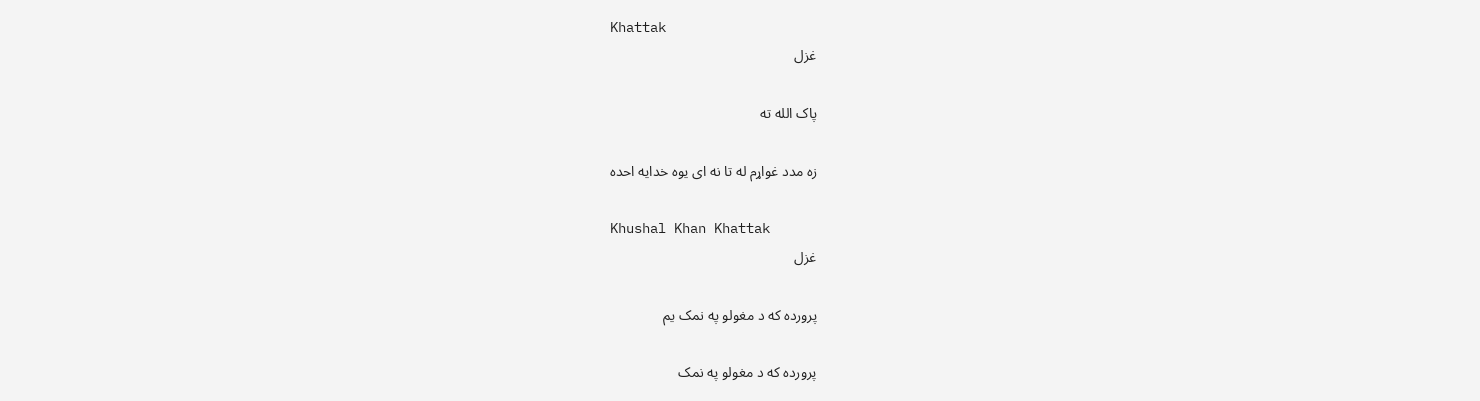Khattak
غزل

پاک الله ته

زه مدد غواړم له تا نه ای يوه خدايه احده

Khushal Khan Khattak
غزل

پرورده که د مغولو په نمک یم

پرورده که د مغولو په نمک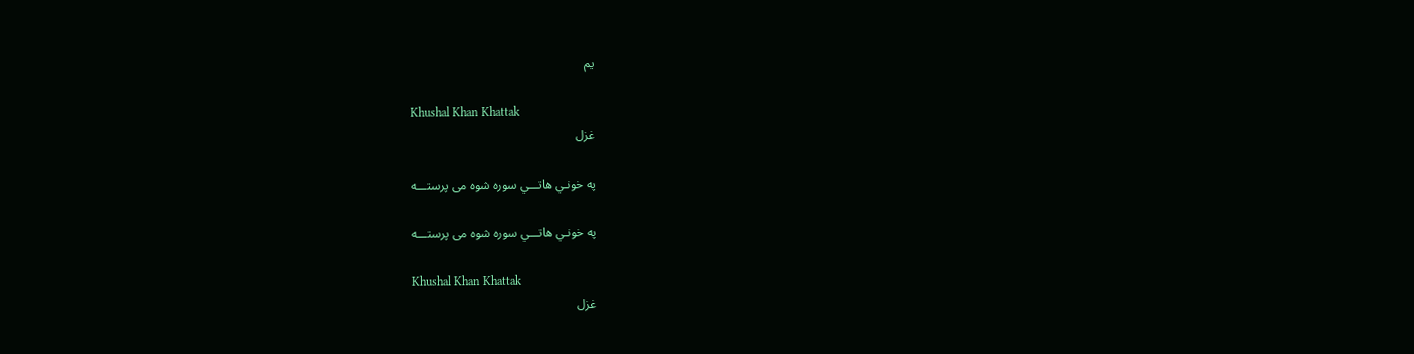یم

Khushal Khan Khattak
غزل

په خونـي هاتـــي سوره شوه مى پرستـــه

په خونـي هاتـــي سوره شوه مى پرستـــه

Khushal Khan Khattak
غزل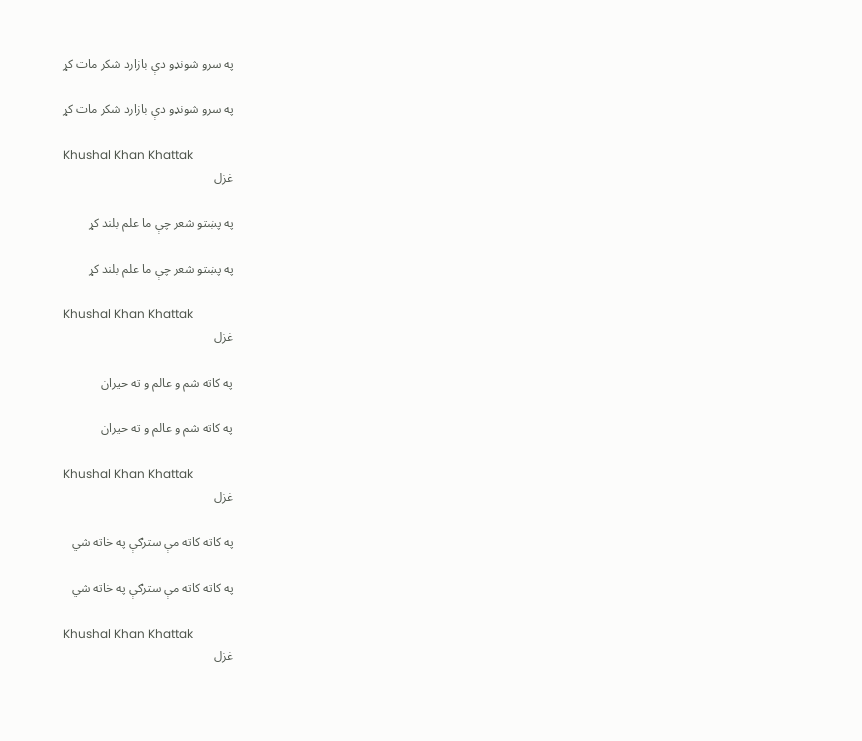په سرو شونډو دې بازارد شكر مات کړ

په سرو شونډو دې بازارد شكر مات کړ

Khushal Khan Khattak
غزل

په پښتو شعر چې ما علم بلند کړ

په پښتو شعر چې ما علم بلند کړ

Khushal Khan Khattak
غزل

په کاته شم و عالم و ته حيران

په کاته شم و عالم و ته حيران

Khushal Khan Khattak
غزل

په کاته کاته مې سترګې په خاته شي

په کاته کاته مې سترګې په خاته شي

Khushal Khan Khattak
غزل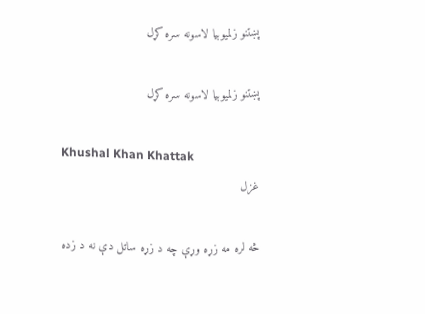پښتنو زلميوبيا لاسونه سره کړل

پښتنو زلميوبيا لاسونه سره کړل

Khushal Khan Khattak
غزل

څه لره مه زړه وړې چه د زړه ساتل دې نه د زده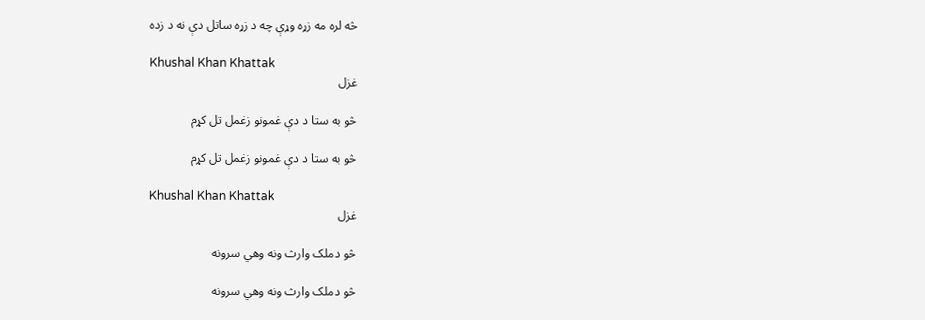څه لره مه زړه وړې چه د زړه ساتل دې نه د زده

Khushal Khan Khattak
غزل

څو به ستا د دې غمونو زغمل تل کړم

څو به ستا د دې غمونو زغمل تل کړم

Khushal Khan Khattak
غزل

څو دملک وارث ونه وهي سرونه

څو دملک وارث ونه وهي سرونه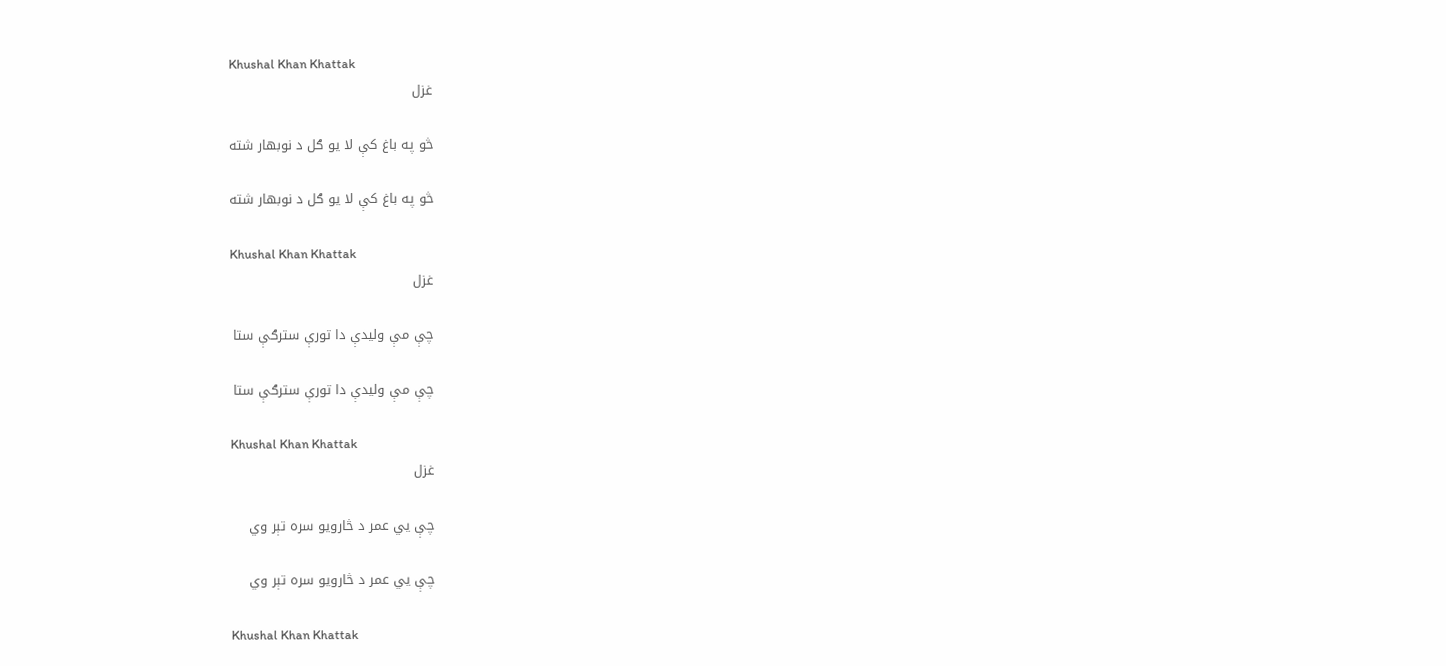Khushal Khan Khattak
غزل

څو په باغ کې لا يو ګل د نوبهار شته

څو په باغ کې لا يو ګل د نوبهار شته

Khushal Khan Khattak
غزل

چې مې وليدې دا تورې سترګې ستا

چې مې وليدې دا تورې سترګې ستا

Khushal Khan Khattak
غزل

چې يي عمر د څارويو سره تېر وي

چې يي عمر د څارويو سره تېر وي

Khushal Khan Khattak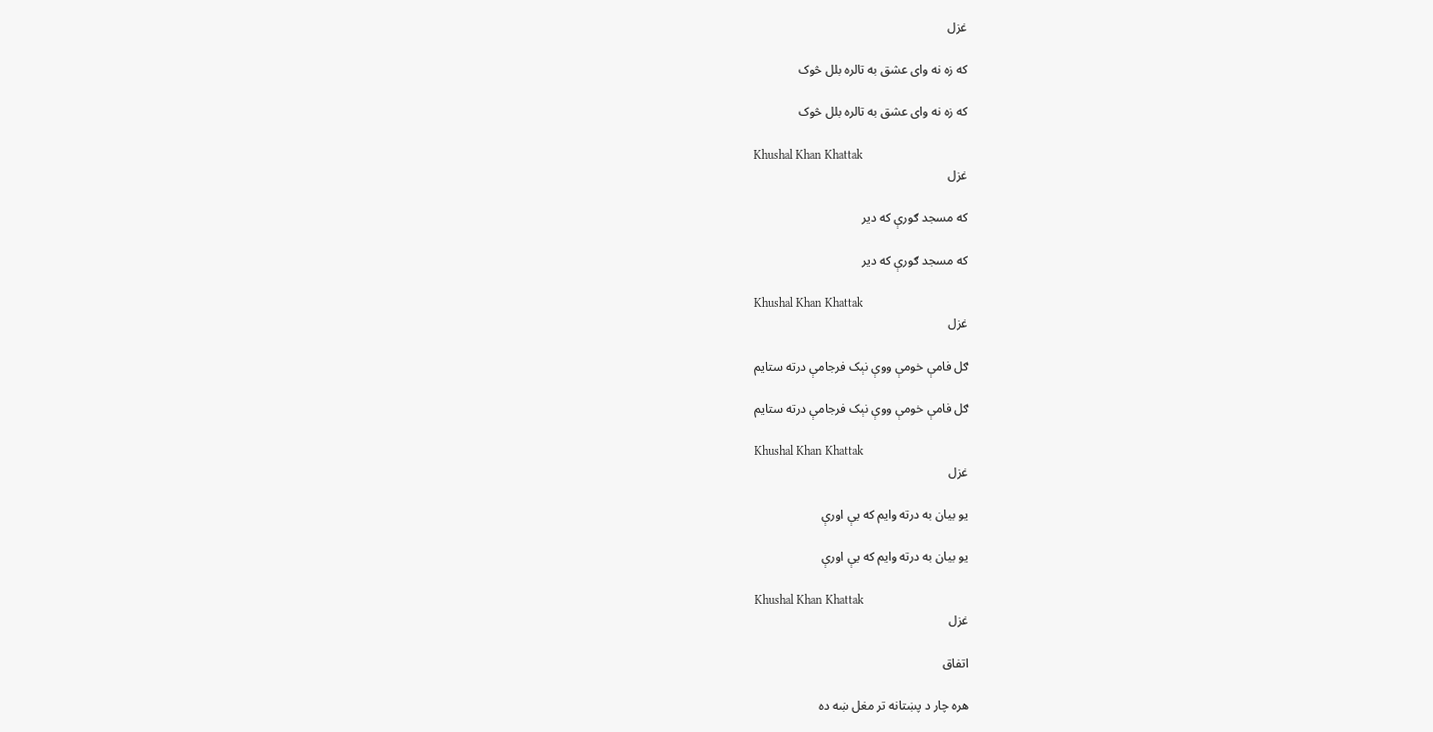غزل

که زه نه وای عشق به تالره بلل څوک

که زه نه وای عشق به تالره بلل څوک

Khushal Khan Khattak
غزل

که مسجد ګورې که دیر

که مسجد ګورې که دیر

Khushal Khan Khattak
غزل

ګل فامې خومې ووې نېک فرجامې درته ستايم

ګل فامې خومې ووې نېک فرجامې درته ستايم

Khushal Khan Khattak
غزل

یو بیان به درته وایم که یې اورې

یو بیان به درته وایم که یې اورې

Khushal Khan Khattak
غزل

اتفاق

هره چار د پښتانه تر مغل ښه ده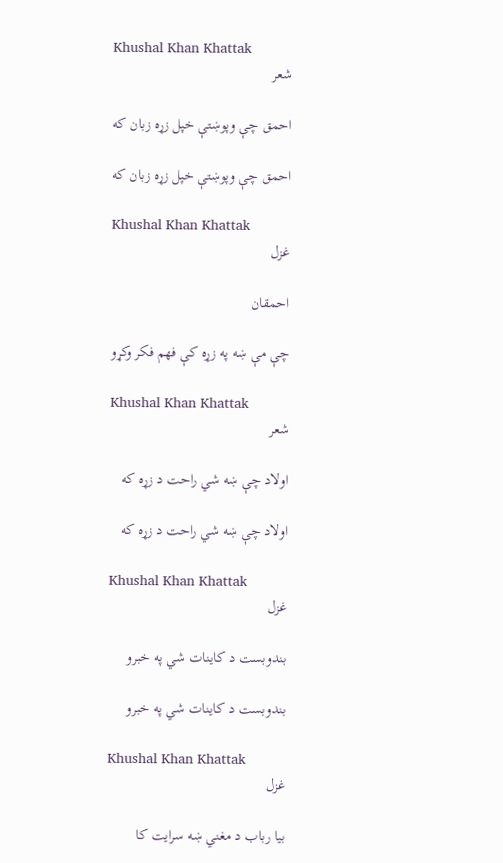Khushal Khan Khattak
شعر

احمق چې وپوښتې خپل زړه زبان که

احمق چې وپوښتې خپل زړه زبان که

Khushal Khan Khattak
غزل

احمقان

چې مې ښه په زړه کې فهم فکر وکړو

Khushal Khan Khattak
شعر

اولاد چې ښه شي راحت د زړه که

اولاد چې ښه شي راحت د زړه که

Khushal Khan Khattak
غزل

بندوبست د کاينات شي په خبرو

بندوبست د کاينات شي په خبرو

Khushal Khan Khattak
غزل

بيا رباب د مغني ښه سرايت کا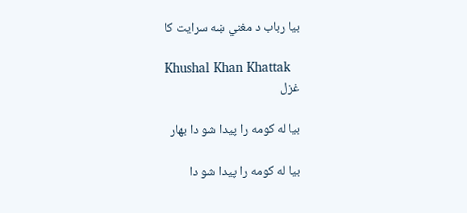بيا رباب د مغني ښه سرايت کا

Khushal Khan Khattak
غزل

بیا له کومه را پیدا شو دا بهار

بیا له کومه را پیدا شو دا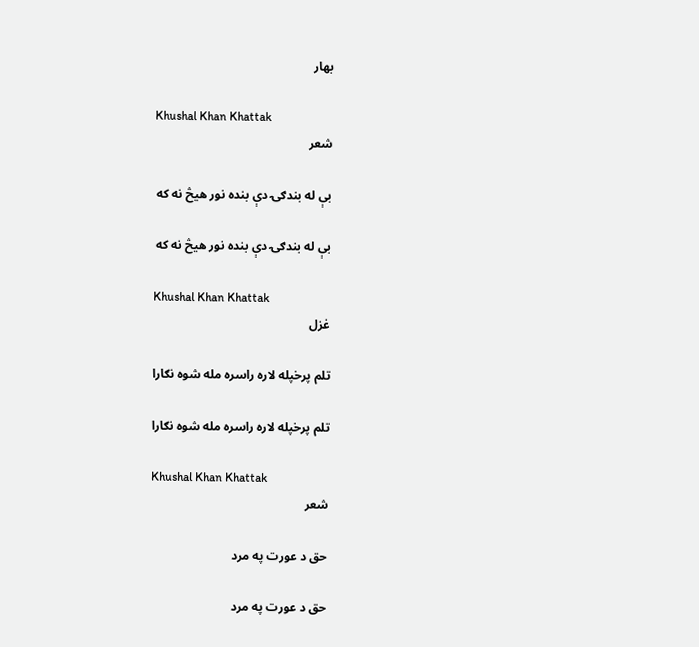بهار

Khushal Khan Khattak
شعر

بې له بندګۍ دې بنده نور هيڅ نه که

بې له بندګۍ دې بنده نور هيڅ نه که

Khushal Khan Khattak
غزل

تلم پرخپله لاره راسره مله شوه نګارا

تلم پرخپله لاره راسره مله شوه نګارا

Khushal Khan Khattak
شعر

حق د عورت په مرد

حق د عورت په مرد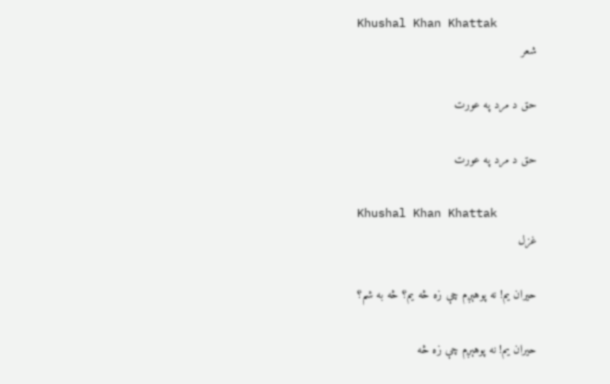Khushal Khan Khattak
شعر

حق د مرد په عورت

حق د مرد په عورت

Khushal Khan Khattak
غزل

حیران یم! نه پوهېږم چې زه څه یم؟ څه به شم؟

حیران یم! نه پوهېږم چې زه څه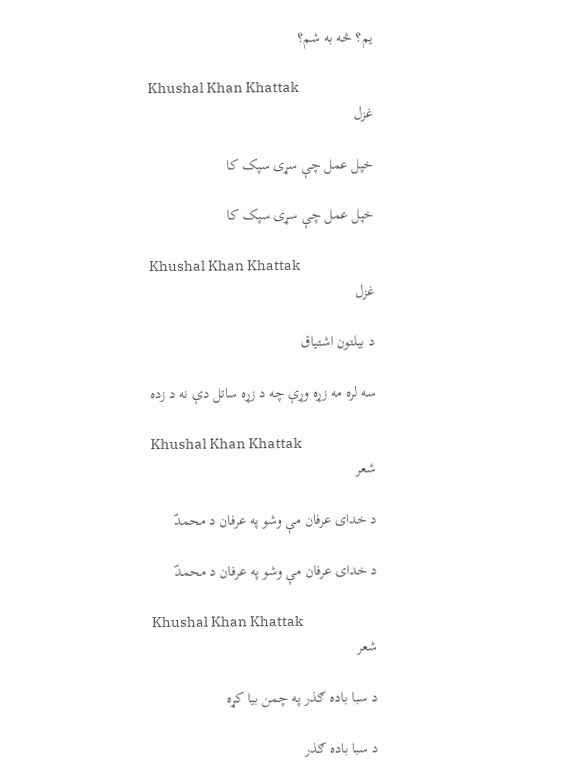یم؟ څه به شم؟

Khushal Khan Khattak
غزل

خپل عمل چې سړی سپک کا

خپل عمل چې سړی سپک کا

Khushal Khan Khattak
غزل

د بيلتون اشتياق

سه لره مه زړه وړې چه د زړه ساتل دې نه د زده

Khushal Khan Khattak
شعر

د خدای عرفان مې وشو په عرفان د محمدؐ

د خدای عرفان مې وشو په عرفان د محمدؐ

Khushal Khan Khattak
شعر

د سبا باده ګذر په چمن بيا کړه

د سبا باده ګذر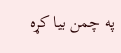په چمن بيا کړه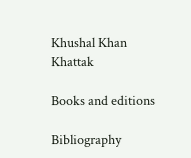Khushal Khan Khattak

Books and editions

Bibliography